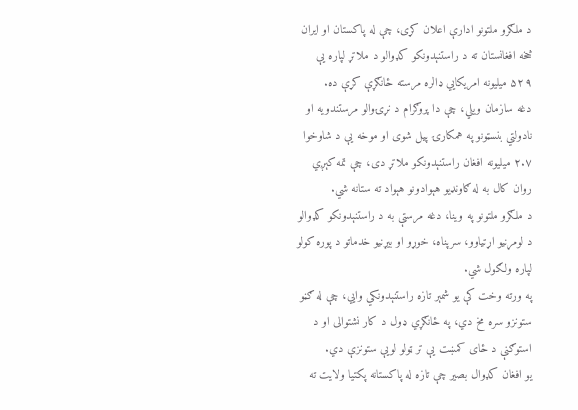د ملګرو ملتونو ادارې اعلان کړی، چې له پاکستان او ایران څخه افغانستان ته د راستنېدونکو کډوالو د ملاتړ لپاره یې ۵۲۹ میلیونه امریکايي ډالره مرسته ځانګړې کړې ده.
دغه سازمان ویلي، چې دا پروګرام د نړۍوالو مرستندویه او نادولتي بنسټونو په همکارۍ پیل شوی او موخه یې د شاوخوا ۲.۷ میلیونه افغان راستنېدونکو ملاتړ دی، چې تمه کېږي روان کال به له ګاونډیو هېوادونو هېواد ته ستانه شي.
د ملګرو ملتونو په وینا، دغه مرستې به د راستنېدونکو کډوالو د لومړنیو اړتیاوو، سرپناه، خوړو او بیړنیو خدماتو د پوره کولو لپاره ولګول شي.
په ورته وخت کې یو شمېر تازه راستنېدونکي وايي، چې له ګڼو ستونزو سره مخ دي، په ځانګړي ډول د کار نشتوالی او د استوګنې د ځای کمښت یې تر ټولو لویې ستونزې دي.
یو افغان کډوال بصیر چې تازه له پاکستانه پکتیا ولایت ته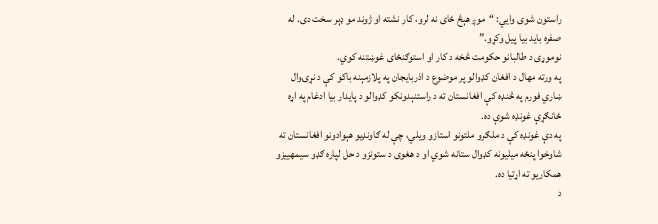راستون شوی وايي: “موږ هېڅ ځای نه لرو، کار نشته او ژوند مو ډېر سخت دی. له صفره باید بیا پیل وکړو.”
نوموړی د طالبانو حکومت څخه د کار او استوګنځای غوښتنه کوي.
په ورته مهال د افغان کډوالو پر موضوع د اذربایجان په پلازمېنه باکو کې د نړۍوال ښاري فورم په څنډه کې افغانستان ته د راستنېدونکو کډوالو د پایدار بیا ادغام په اړه ځانګړې غونډه شوې ده.
په دې غونډه کې د ملګرو ملتونو استازو ویلي، چې له ګاونډیو هېوادونو افغانستان ته شاوخوا پنځه میلیونه کډوال ستانه شوي او د هغوی د ستونزو د حل لپاره ګډو سیمهییزو همکاریو ته اړتیا ده.
د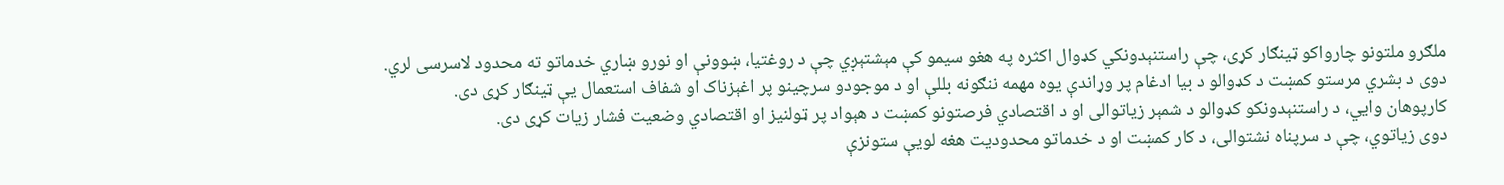ملګرو ملتونو چارواکو ټینګار کړی، چې راستنېدونکي کډوال اکثره په هغو سیمو کې مېشتېږي چې د روغتیا، ښوونې او نورو ښاري خدماتو ته محدود لاسرسی لري.
دوی د بشري مرستو کمښت د کډوالو د بیا ادغام پر وړاندې یوه مهمه ننګونه بللې او د موجودو سرچینو پر اغېزناک او شفاف استعمال یې ټینګار کړی دی.
کارپوهان وايي، د راستنېدونکو کډوالو د شمېر زیاتوالی او د اقتصادي فرصتونو کمښت د هېواد پر ټولنیز او اقتصادي وضعیت فشار زیات کړی دی.
دوی زیاتوي، چې د سرپناه نشتوالی، د کار کمښت او د خدماتو محدودیت هغه لویې ستونزې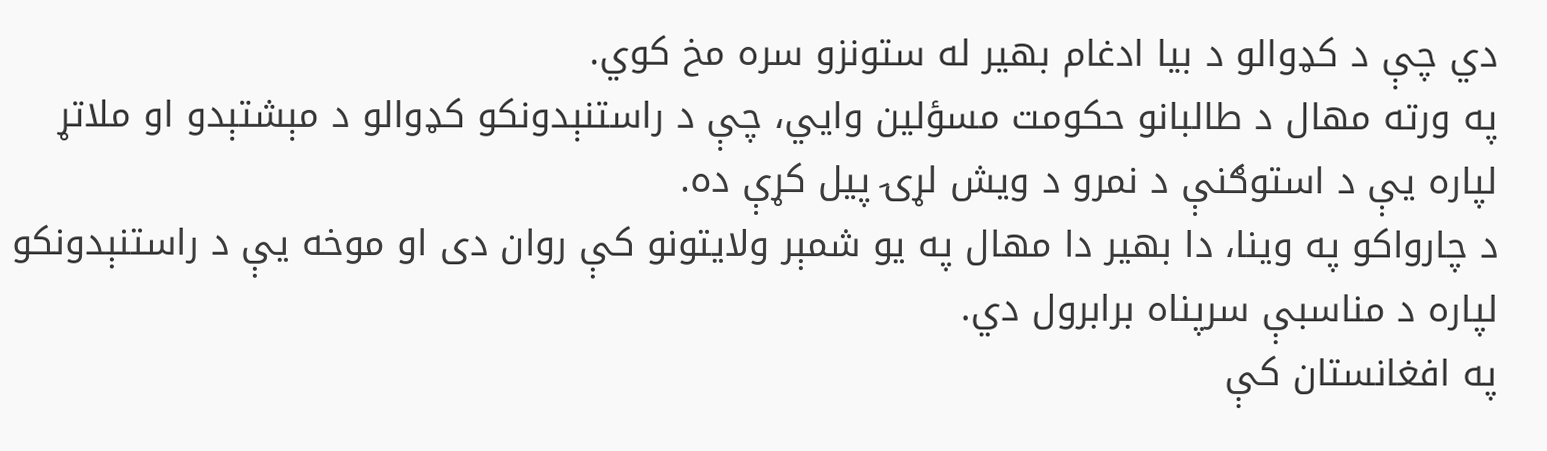دي چې د کډوالو د بیا ادغام بهیر له ستونزو سره مخ کوي.
په ورته مهال د طالبانو حکومت مسؤلین وایي، چې د راستنېدونکو کډوالو د مېشتېدو او ملاتړ لپاره یې د استوګنې د نمرو د ویش لړۍ پیل کړې ده.
د چارواکو په وینا، دا بهیر دا مهال په یو شمېر ولایتونو کې روان دی او موخه یې د راستنېدونکو لپاره د مناسبې سرپناه برابرول دي.
په افغانستان کې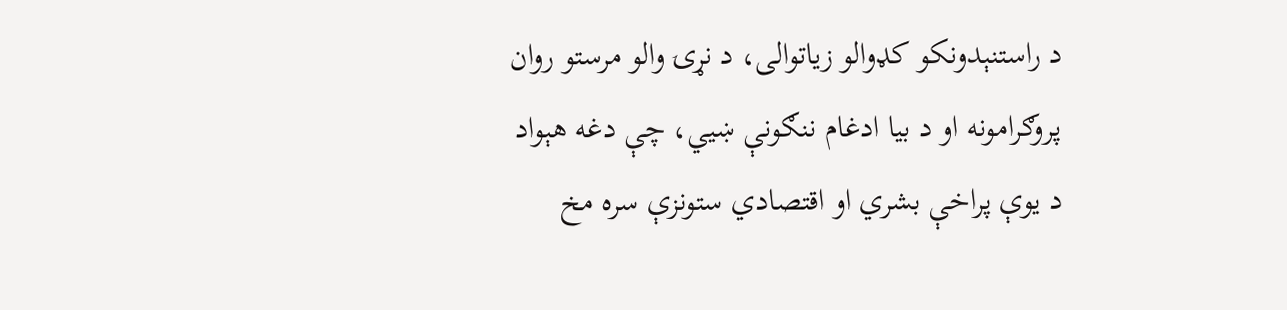د راستنېدونکو کډوالو زیاتوالی، د نړۍ والو مرستو روان پروګرامونه او د بیا ادغام ننګونې ښيي، چې دغه هېواد د یوې پراخې بشري او اقتصادي ستونزې سره مخ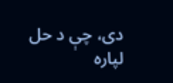دی، چې د حل لپاره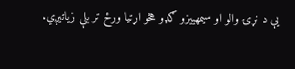یې د نړۍ والو او سیمهییزو ګډو هڅو اړتیا ورځ تر بلې زیاتیږي.